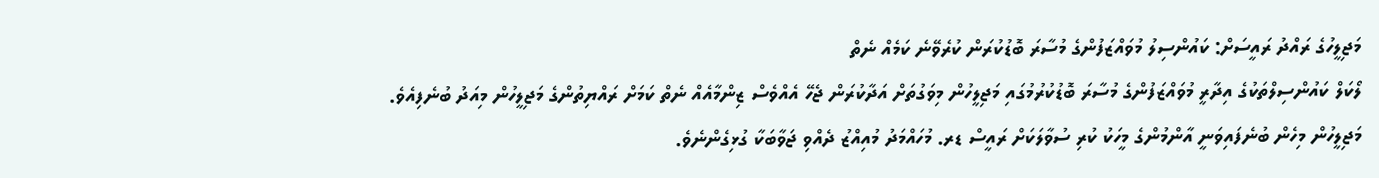މަޖިލީހުގެ ރައްދު ރައީސަށް: ކައުންސިލު މުވައްޒަފުންގެ މުސާރަ ބޮޑުކުރަން ކުރެވޭނެ ކަމެއް ނެތް
ލޯކަލް ކައުންސިލްތަކުގެ އިދާރީ މުވައްޒަފުންގެ މުސާރަ ބޮޑުކުރުމުގައި މަޖިލީހުން މިވަގުތަށް އަދާކުރަން ޖެހޭ އެއްވެސް ޒިންމާއެއް ނެތް ކަމަށް ރައްޔިތުންގެ މަޖިލީހުން މިއަދު ބުނެފިއެވެ.
މަޖިލީހުން މިހެން ބުނެފައިވަނީ އާންމުންގެ މީހަކު ކުރި ސުވާލަކަށް ރައީސް ޑރ. މުހައްމަދު މުއިއްޒު ދެއްވި ޖަވާބަކާ ގުޅިގެންނެވެ.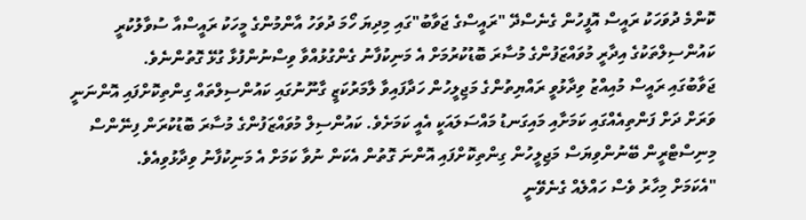ކޮންމެ ދުވަހަކު ރައީސް އޮފީހުން ގެނެސްދޭ "ރައީސްގެ ޖަވާބު"ގައި މިދިޔަ ހޯމަ ދުވަހު އާންމުންގެ މީހަކު ރައީސްއާ ސުވާލުކުރީ ކައުންސިލްތަކުގެ އިދާރީ މުވައްޒަފުންގެ މުސާރަ ބޮޑުކުރުމަށް އެ މަނިކުފާނު ގެންގުޅުއްވާ ވިސްނުންފުޅާ ގުޅޭ ގޮތުންނެވެ.
ޖަވާބުގައި ރައީސް މުއިއްޒު ވިދާޅުވީ ރައްޔިތުންގެ މަޖިލީހުން ހަދާފައިވާ ލާމަރުކަޒީ ގާނޫނުގައި ކައުންސިލްތައް ގިންތިކޮށްފައި އޮންނަނީ ވަރަށް ދަށް ފަންތިއެއްގައި ކަމަށާއި މައިގަނޑު މައްސަލައަކީ އެއީ ކަމަށެވެ. ކައުންސިލް މުވައްޒަފުންގެ މުސާރަ ބޮޑުކުރަން ފިނޭންސް މިނިސްޓްރީން ބޭނުންވިޔަސް މަޖިލީހުން ގިންތިކޮށްފައި އޮންނަ ގޮތުން އެކަން ނުވާ ކަމަށް އެ މަނިކުފާނު ވިދާޅުވިއެވެ.
"އެކަމަށް މިހާރު ވެސް ހައްލެއް ގެނެވޭނީ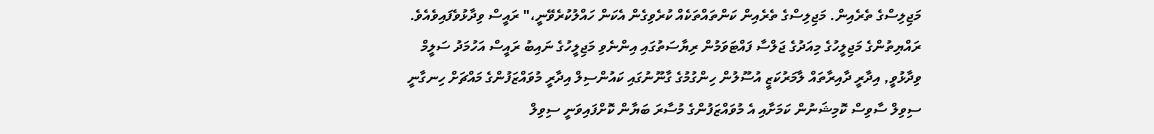މަޖިލިސްގެ ތެރެއިން. މަޖިލިސްގެ ތެރެއިން ކަންތައްތަކެއް ކުރެވިގެން އެކަން ހައްލުކުރެވޭނީ،" ރައީސް ވިދާޅުވެފައިވެއެވެ.
ރައްޔިތުންގެ މަޖިލީހުގެ މިއަދުގެ ޖަލްސާ ފައްޓަވަމުން ރިޔާސަތުގައި އިންނެވި މަޖިލީހުގެ ނައިބު ރައީސް އަހުމަދު ސަލީމް ވިދާޅުވީ, އިދާރީ ދާއިރާތައް ލާމަރުކަޒީ އުސޫލުން ހިންގުމުގެ ގާނޫނުގައި ކައުންސިލް އިދާރީ މުވައްޒަފުންގެ މައްޗަށް ހިނގާނީ ސިވިލް ސާވިސް ކޮމިޝަނުން ކަމަށާއި އެ މުވައްޒަފުންގެ މުސާރަ ބަޔާން ކޮށްފައިވަނީ ސިވިލް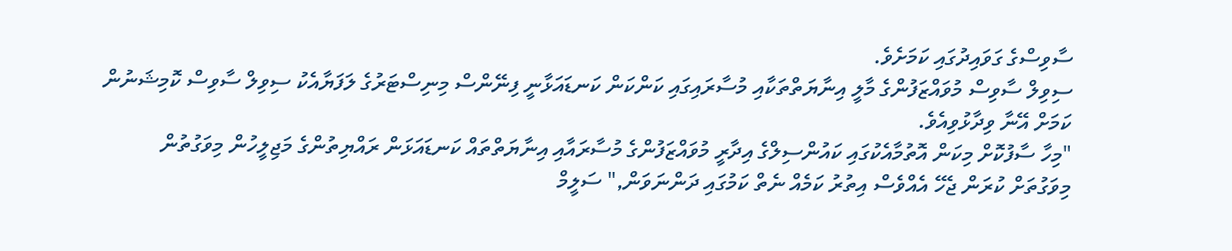ސާވިސްގެ ގަވައިދުގައި ކަމަށެވެ.
ސިވިލް ސާވިސް މުވައްޒަފުންގެ މާލީ އިނާޔަތްތަކާއި މުސާރައިގައި ކަންކަން ކަނޑައަޅާނީ ފިނޭންސް މިނިސްޓަރުގެ ލަފަޔާއެކު ސިވިލް ސާވިސް ކޮމިޝަނުން ކަމަށް އޭނާ ވިދާޅުވިއެވެ.
"މިހާ ސާފުކޮށް މިކަން އޮތުމާއެކުގައި ކައުންސިލްގެ އިދާރީ މުވައްޒަފުންގެ މުސާރައާއި އިނާޔަތްތައް ކަނޑައަޅަން ރައްޔިތުންގެ މަޖިލީހުން މިވަގުތުން މިވަގުތަށް ކުރަން ޖެހޭ އެއްވެސް އިތުރު ކަމެއް ނެތް ކަމުގައި ދަންނަވަން," ސަލީމް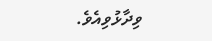ވިދާޅުވިއެވެ.